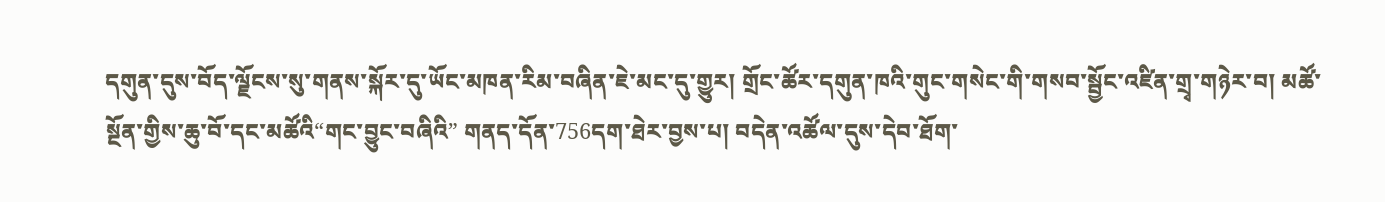དགུན་དུས་བོད་ལྗོངས་སུ་གནས་སྐོར་དུ་ཡོང་མཁན་རིམ་བཞིན་ཇེ་མང་དུ་གྱུར། གྲོང་ཚོར་དགུན་ཁའི་གུང་གསེང་གི་གསབ་སྦྱོང་འཛིན་གྲྭ་གཉེར་བ། མཚོ་སྔོན་གྱིས་ཆུ་བོ་དང་མཚོའི“གང་བྱུང་བཞིའི” གནད་དོན་756དག་ཐེར་བྱས་པ། བདེན་འཚོལ་དུས་དེབ་ཐོག་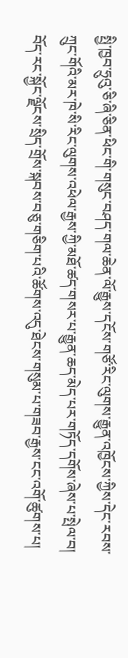སྤྱི་ཁྱབ་ཧྲུའུ་ཅི་ཞི་ཅིན་ཕིང་གི་གསུང་བཤད་གལ་ཆེན་ལོ་རྒྱུས་དངོས་གཙོ་རིང་ལུགས་རྒྱུན་འཁྱོངས་ཀྱིས་དེང་རབས་ཀྲུང་གོའི་མར་ཁེ་སི་རིང་ལུགས་འཕེལ་རྒྱས་ཀྱི་མཐོ་ཚད་གསར་པ་རྒྱུན་ཆད་མེད་པར་གཏོད་དགོས་ཞེས་པ་སྤེལ་བ། བོད་རང་སྐྱོང་ལྗོངས་སྲིད་གྲོས་སྐབས་བཅུ་གཅིག་པའི་ཚོགས་འདུ་ཐེངས་གསུམ་པ་གཟབ་རྒྱས་ངང་འགོ་ཚུགས་པ།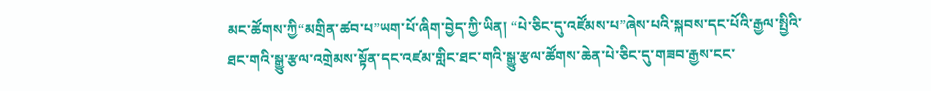མང་ཚོགས་ཀྱི“མགྲིན་ཚབ་པ”ཡག་པོ་ཞིག་བྱེད་ཀྱི་ཡིན། “པེ་ཅིང་དུ་འཛོམས་པ”ཞེས་པའི་སྐབས་དང་པོའི་རྒྱལ་སྤྱིའི་ཐང་གའི་སྒྱུ་རྩལ་འགྲེམས་སྟོན་དང་འཛམ་གླིང་ཐང་གའི་སྒྱུ་རྩལ་ཚོགས་ཆེན་པེ་ཅིང་དུ་གཟབ་རྒྱས་ངང་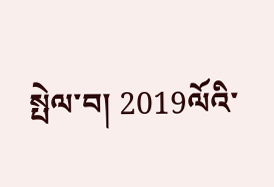སྤེལ་བ། 2019ལོའི་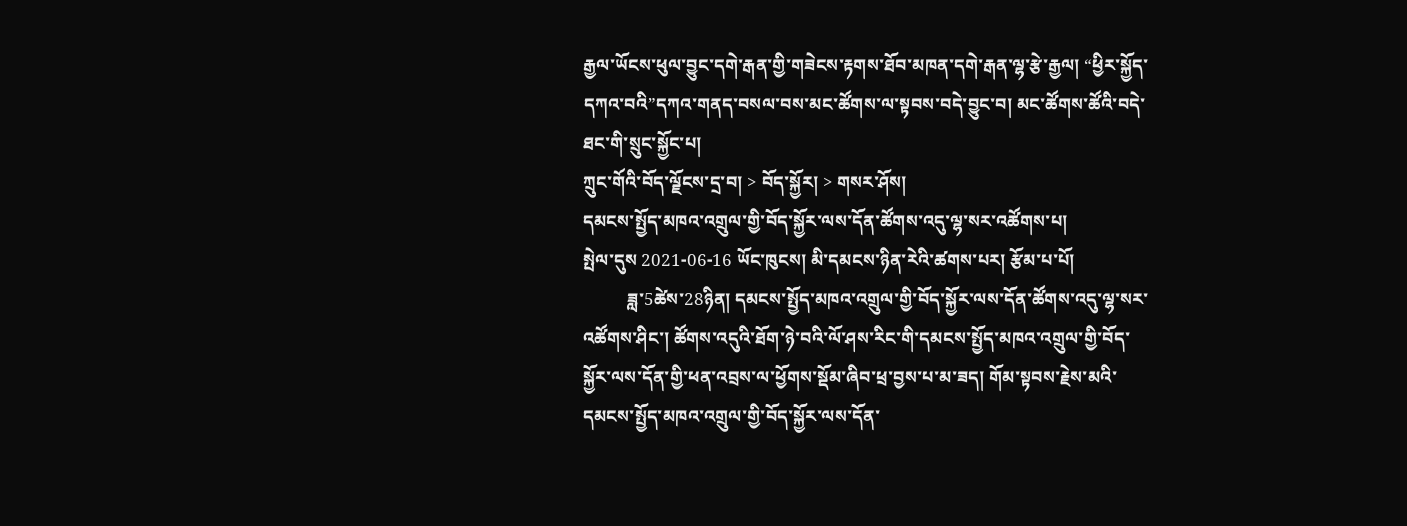རྒྱལ་ཡོངས་ཕུལ་བྱུང་དགེ་རྒན་གྱི་གཟེངས་རྟགས་ཐོབ་མཁན་དགེ་རྒན་ལྷ་རྩེ་རྒྱལ། “ཕྱིར་སྐྱོད་དཀའ་བའི”དཀའ་གནད་བསལ་བས་མང་ཚོགས་ལ་སྟབས་བདེ་བྱུང་བ། མང་ཚོགས་ཚོའི་བདེ་ཐང་གི་སྲུང་སྐྱོང་པ།
ཀྲུང་གོའི་བོད་ལྗོངས་དྲ་བ། > བོད་སྐྱོར། > གསར་ཤོས།
དམངས་སྤྱོད་མཁའ་འགྲུལ་གྱི་བོད་སྐྱོར་ལས་དོན་ཚོགས་འདུ་ལྷ་སར་འཚོགས་པ།
སྤེལ་དུས 2021-06-16 ཡོང་ཁུངས། མི་དམངས་ཉིན་རེའི་ཚགས་པར། རྩོམ་པ་པོ།
          ཟླ་5ཚེས་28ཉིན། དམངས་སྤྱོད་མཁའ་འགྲུལ་གྱི་བོད་སྐྱོར་ལས་དོན་ཚོགས་འདུ་ལྷ་སར་འཚོགས་ཤིང་། ཚོགས་འདུའི་ཐོག་ཉེ་བའི་ལོ་ཤས་རིང་གི་དམངས་སྤྱོད་མཁའ་འགྲུལ་གྱི་བོད་སྐྱོར་ལས་དོན་གྱི་ཕན་འབྲས་ལ་ཕྱོགས་སྡོམ་ཞིབ་ཕྲ་བྱས་པ་མ་ཟད། གོམ་སྟབས་རྗེས་མའི་དམངས་སྤྱོད་མཁའ་འགྲུལ་གྱི་བོད་སྐྱོར་ལས་དོན་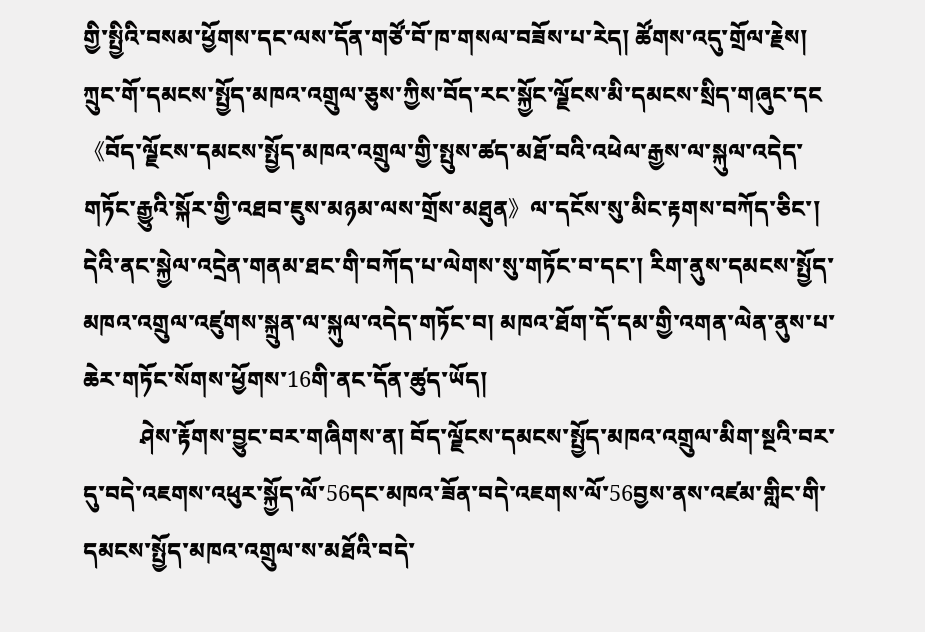གྱི་སྤྱིའི་བསམ་ཕྱོགས་དང་ལས་དོན་གཙོ་བོ་ཁ་གསལ་བཟོས་པ་རེད། ཚོགས་འདུ་གྲོལ་རྗེས། ཀྲུང་གོ་དམངས་སྤྱོད་མཁའ་འགྲུལ་ཅུས་ཀྱིས་བོད་རང་སྐྱོང་ལྗོངས་མི་དམངས་སྲིད་གཞུང་དང《བོད་ལྗོངས་དམངས་སྤྱོད་མཁའ་འགྲུལ་གྱི་སྤུས་ཚད་མཐོ་བའི་འཕེལ་རྒྱས་ལ་སྐུལ་འདེད་གཏོང་རྒྱུའི་སྐོར་གྱི་འཐབ་ཇུས་མཉམ་ལས་གྲོས་མཐུན》ལ་དངོས་སུ་མིང་རྟགས་བཀོད་ཅིང་། དེའི་ནང་སྐྱེལ་འདྲེན་གནམ་ཐང་གི་བཀོད་པ་ལེགས་སུ་གཏོང་བ་དང་། རིག་ནུས་དམངས་སྤྱོད་མཁའ་འགྲུལ་འཛུགས་སྐྲུན་ལ་སྐུལ་འདེད་གཏོང་བ། མཁའ་ཐོག་དོ་དམ་གྱི་འགན་ལེན་ནུས་པ་ཆེར་གཏོང་སོགས་ཕྱོགས་16གི་ནང་དོན་ཚུད་ཡོད།
          ཤེས་རྟོགས་བྱུང་བར་གཞིགས་ན། བོད་ལྗོངས་དམངས་སྤྱོད་མཁའ་འགྲུལ་མིག་སྔའི་བར་དུ་བདེ་འཇགས་འཕུར་སྐྱོད་ལོ་56དང་མཁའ་ཟོན་བདེ་འཇགས་ལོ་56བྱས་ནས་འཛམ་གླིང་གི་དམངས་སྤྱོད་མཁའ་འགྲུལ་ས་མཐོའི་བདེ་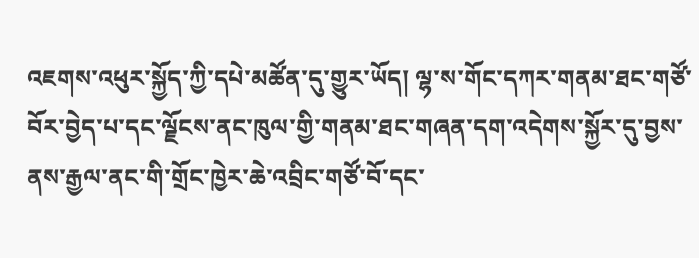འཇགས་འཕུར་སྐྱོད་ཀྱི་དཔེ་མཚོན་དུ་གྱུར་ཡོད། ལྷ་ས་གོང་དཀར་གནམ་ཐང་གཙོ་བོར་བྱེད་པ་དང་ལྗོངས་ནང་ཁུལ་གྱི་གནམ་ཐང་གཞན་དག་འདེགས་སྐྱོར་དུ་བྱས་ནས་རྒྱལ་ནང་གི་གྲོང་ཁྱེར་ཆེ་འབྲིང་གཙོ་བོ་དང་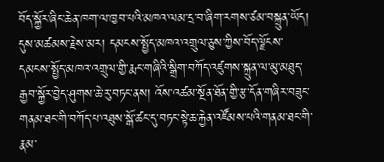བོད་སྐྱོར་ཞིང་ཆེན་ཁག་ལ་ཁྱབ་པའི་མཁའ་ལམ་དྲ་བ་ཞིག་རགས་ཙམ་བསྐྲུན་ཡོད། དུས་མཚམས་རྗེས་མར། དམངས་སྤྱོད་མཁའ་འགྲུལ་ཅུས་ཀྱིས་བོད་ལྗོངས་དམངས་སྤྱོད་མཁའ་འགྲུལ་གྱི་རྨང་གཞིའི་སྒྲིག་བཀོད་འཛུགས་སྐྲུན་ལ་མུ་མཐུད་རྒྱབ་སྐྱོར་བྱེད་ཤུགས་ཆེ་རུ་བཏང་ནས། འོས་འཚམ་སྔོན་ཐོན་གྱི་རྩ་དོན་གཞིར་བཟུང་གནམ་ཐང་གི་བཀོད་པ་འཐུས་སྒོ་ཚང་དུ་བཏང་སྟེ་ཆ་རྐྱེན་འཛོམས་པའི་གནམ་ཐང་གི་རྣམ་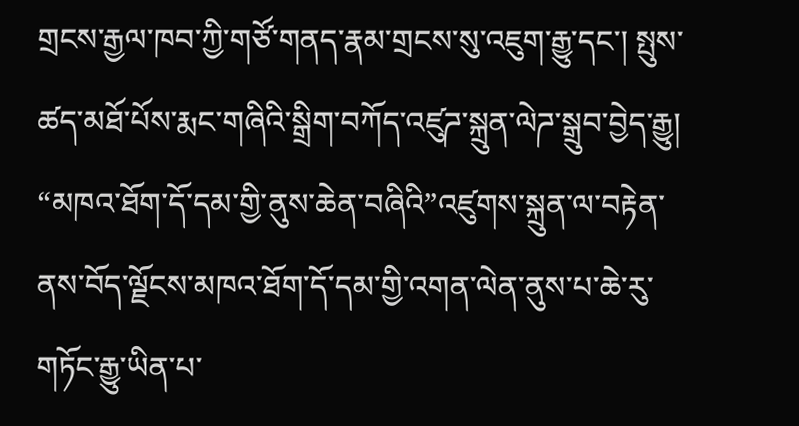གྲངས་རྒྱལ་ཁབ་ཀྱི་གཙོ་གནད་རྣམ་གྲངས་སུ་འཇུག་རྒྱུ་དང་། སྤུས་ཚད་མཐོ་པོས་རྨང་གཞིའི་སྒྲིག་བཀོད་འཛུཌ་སྐྲུན་ལེཌ་སྒྲུབ་བྱེད་རྒྱུ། “མཁའ་ཐོག་དོ་དམ་གྱི་ནུས་ཆེན་བཞིའི”འཛུགས་སྐྲུན་ལ་བརྟེན་ནས་བོད་ལྗོངས་མཁའ་ཐོག་དོ་དམ་གྱི་འགན་ལེན་ནུས་པ་ཆེ་རུ་གཏོང་རྒྱུ་ཡིན་པ་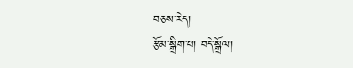བཅས་རེད།
རྩོམ་སྒྲིག་པ། བདེ་སྒྲོལ།